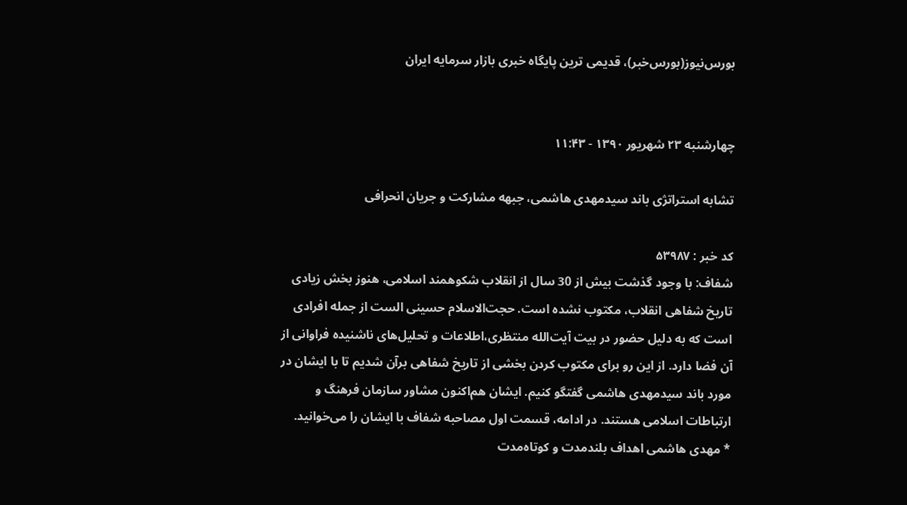بورس‌نیوز(بورس‌خبر)، قدیمی ترین پایگاه خبری بازار سرمایه ایران


چهارشنبه ۲۳ شهريور ۱۳۹۰ - ۱۱:۴۳

تشابه استراتژی باند سیدمهدی هاشمی، جبهه مشارکت و جریان انحرافی

کد خبر : ۵۳۹۸۷
شفاف: با وجود گذشت بیش از 30 سال از انقلاب شکوهمند اسلامی، هنوز بخش زیادی تاریخ شفاهی انقلاب، مکتوب نشده است. حجت‌الاسلام حسینی الست از جمله افرادی است که به دلیل حضور در بیت آیت‌الله منتظری،اطلاعات و تحلیل‌های ناشنیده فراوانی از آن فضا دارد. از این رو برای مکتوب کردن بخشی از تاریخ شفاهی برآن شدیم تا با ایشان در مورد باند سیدمهدی هاشمی گفتگو کنیم. ایشان هم‌اکنون مشاور سازمان فرهنگ و ارتباطات اسلامی هستند. در ادامه، قسمت اول مصاحبه شفاف با ایشان را می‌خوانید.
* مهدی هاشمی اهداف بلندمدت و کوتاه‌مدت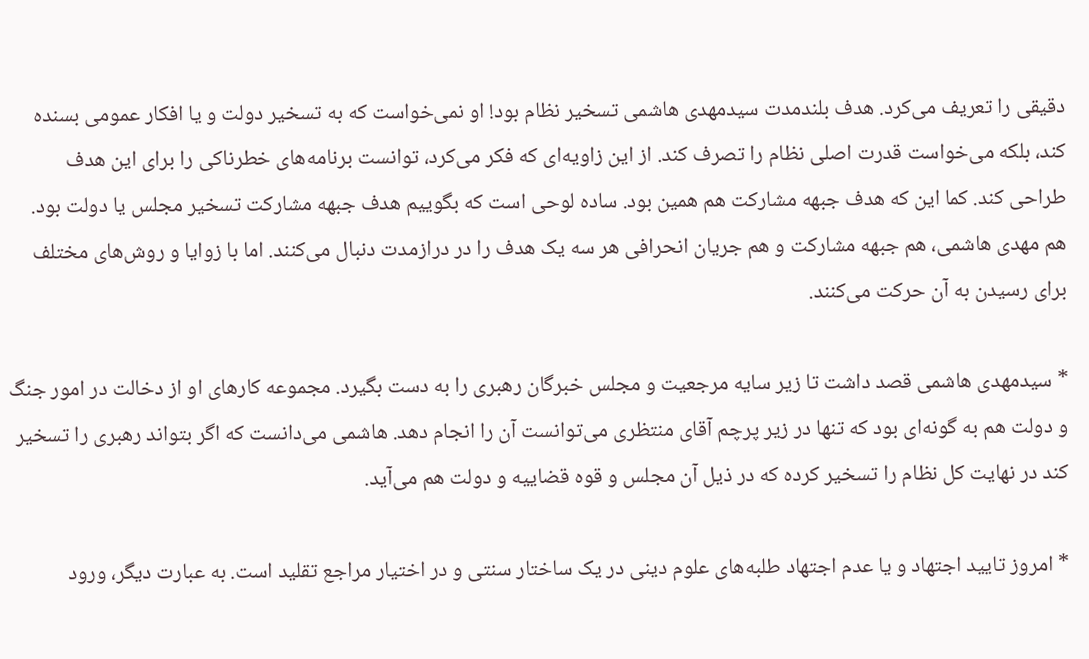دقیقی را تعریف می‌کرد. هدف بلندمدت سیدمهدی هاشمی تسخیر نظام بود! او نمی‌خواست که به تسخیر دولت و یا افکار عمومی بسنده کند، بلکه می‌خواست قدرت اصلی نظام را تصرف کند. از این زاویه‌ای که فکر می‌کرد، توانست برنامه‌های خطرناکی را برای این هدف طراحی کند. کما این که هدف جبهه مشارکت هم همین بود. ساده لوحی است که بگوییم هدف جبهه مشارکت تسخیر مجلس یا دولت بود. هم مهدی هاشمی، هم جبهه مشارکت و هم جریان انحرافی هر سه یک هدف را در درازمدت دنبال می‌کنند. اما با زوایا و روش‌های مختلف برای رسیدن به آن حرکت می‌کنند.

* سیدمهدی هاشمی قصد داشت تا زیر سایه مرجعیت و مجلس خبرگان رهبری را به دست بگیرد. مجموعه کارهای او از دخالت در امور جنگ و دولت هم به گونه‌ای بود که تنها در زیر پرچم آقای منتظری می‌توانست آن را انجام دهد. هاشمی می‌دانست که اگر بتواند رهبری را تسخیر کند در نهایت کل نظام را تسخیر کرده که در ذیل آن مجلس و قوه قضاییه و دولت هم می‌آید.

* امروز تایید اجتهاد و یا عدم اجتهاد طلبه‌های علوم دینی در یک ساختار سنتی و در اختیار مراجع تقلید است. به عبارت دیگر، ورود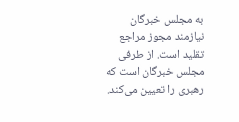به مجلس خبرگان نیازمند مجوز مراجع تقلید است. از طرفی مجلس خبرگان است که رهبری را تعیین می‌کند.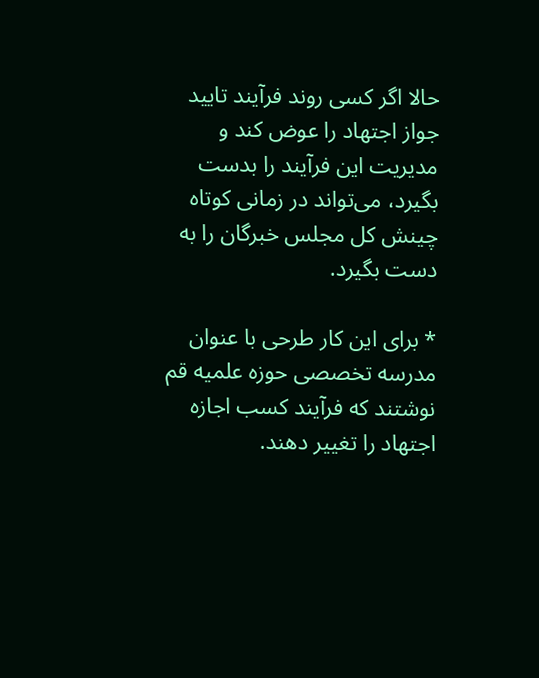حالا اگر کسی روند فرآیند تایید جواز اجتهاد را عوض کند و مدیریت این فرآیند را بدست بگیرد، می‌تواند در زمانی کوتاه چینش کل مجلس خبرگان را به دست بگیرد.

* برای این کار طرحی با عنوان مدرسه تخصصی حوزه علمیه قم نوشتند که فرآیند کسب اجازه اجتهاد را تغییر دهند.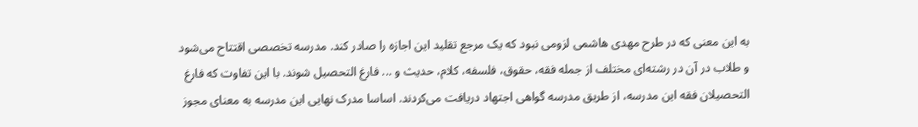به این معنی که در طرح مهدی هاشمی لزومی نبود که یک مرجع تقلید این اجازه را صادر کند. مدرسه تخصصی اقتتاح می‌شود و طلاب در آن در رشته‌ای مختلف از جمله فقه، حقوق، فلسفه، کلام، حدیث و ... فارغ التحصیل شوند. با این تفاوت که فارغ التحصیلان فقه این مدرسه، از طریق مدرسه گواهی اجتهاد دریافت می‌کردند. اساسا مدرک نهایی این مدرسه به معنای مجوز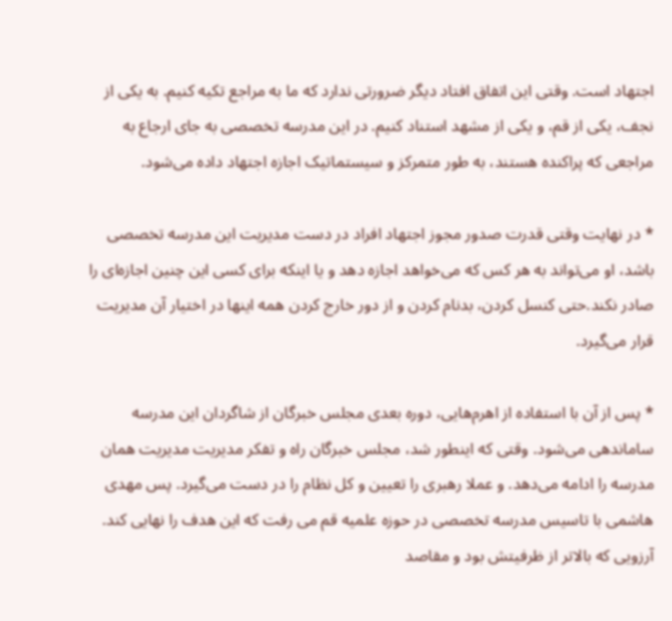اجتهاد است. وقتی این اتفاق افتاد دیگر ضرورتی ندارد که ما به مراجع تکیه کنیم. به یکی از نجف، یکی از قم، و یکی از مشهد استناد کنیم. در این مدرسه تخصصی به جای ارجاع به مراجعی که پراکنده هستند، به طور متمرکز و سیستماتیک اجازه اجتهاد داده می‌شود.

* در نهایت وقتی قدرت صدور مجوز اجتهاد افراد در دست مدیریت این مدرسه تخصصی باشد، او می‌تواند به هر کس که می‌خواهد اجازه دهد و یا اینکه برای کسی این چنین اجازه‌ای را صادر نکند.حتی کنسل کردن، بدنام کردن و از دور خارج کردن همه اینها در اختیار آن مدیریت قرار می‌گیرد.

* پس از آن با استفاده از اهرم‌هایی، دوره بعدی مجلس خبرگان از شاگردان این مدرسه ساماندهی می‌شود. وقتی که اینطور شد، مجلس خبرگان راه و تفکر مدیریت مدیریت همان مدرسه را ادامه می‌دهد. و عملا رهبری را تعیین و کل نظام را در دست می‌گیرد. پس مهدی هاشمی با تاسیس مدرسه تخصصی در حوزه علمیه قم می رفت که این هدف را نهایی کند. آرزویی که بالاتر از ظرفیتش بود و مقاصد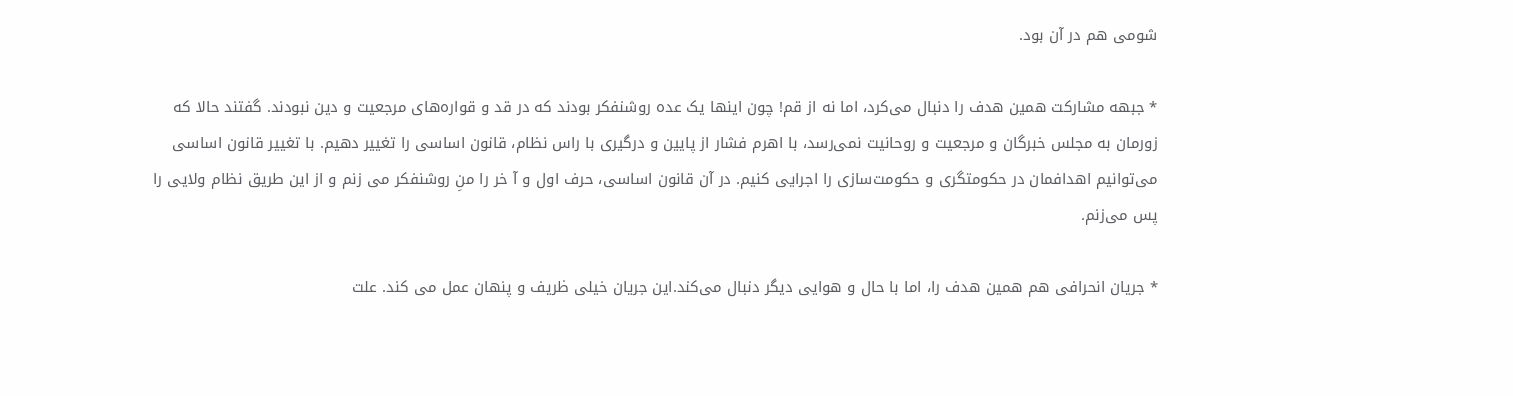شومی هم در آن بود.

* جبهه مشارکت همین هدف را دنبال می‌کرد، اما نه از قم! چون اینها یک عده روشنفکر بودند که در قد و قواره‌های مرجعیت و دین نبودند. گفتند حالا که زورمان به مجلس خبرگان و مرجعیت و روحانیت نمی‌رسد، با اهرم فشار از پایین و درگیری با راس نظام، قانون اساسی را تغییر دهیم. با تغییر قانون اساسی می‌توانیم اهدافمان در حکومتگری و حکومت‌سازی را اجرایی کنیم. در آن قانون اساسی، حرف اول و آ خر را منِ روشنفکر می زنم و از این طریق نظام ولایی را پس می‌زنم.

* جریان انحرافی هم همین هدف را، اما با حال و هوایی دیگر دنبال می‌کند.این جریان خیلی ظریف و پنهان عمل می کند. علت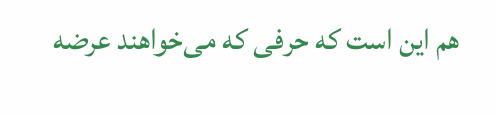هم این است که حرفی که می‌خواهند عرضه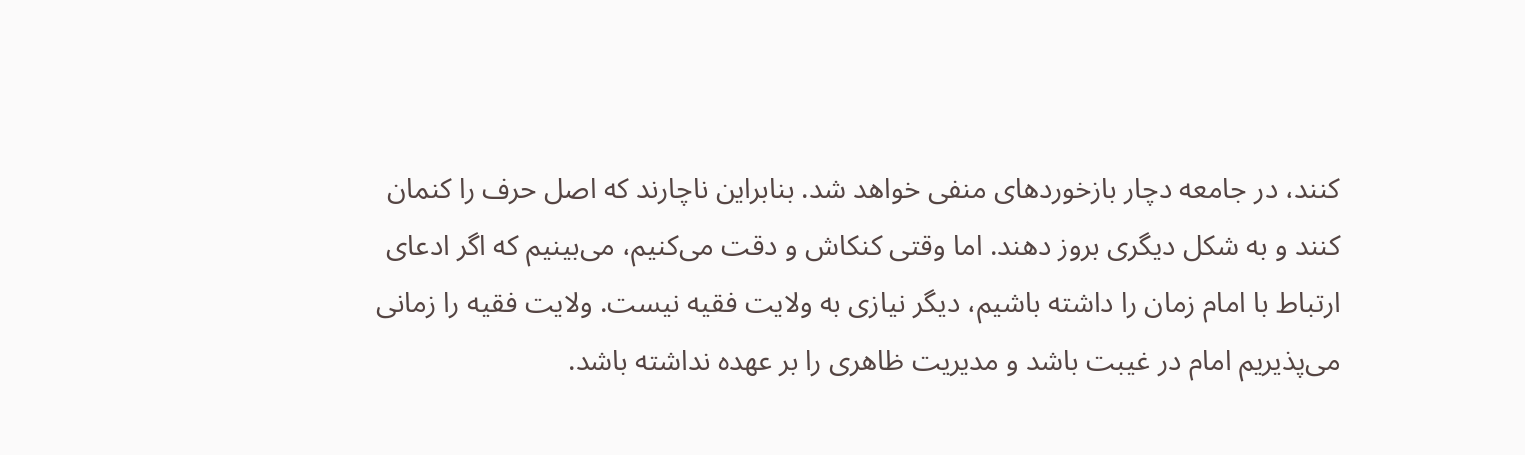کنند، در جامعه دچار بازخوردهای منفی خواهد شد. بنابراین ناچارند که اصل حرف را کنمان کنند و به شکل دیگری بروز دهند. اما وقتی کنکاش و دقت می‌کنیم، می‌بینیم که اگر ادعای ارتباط با امام زمان را داشته باشیم، دیگر نیازی به ولایت فقیه نیست. ولایت فقیه را زمانی می‌پذیریم امام در غیبت باشد و مدیریت ظاهری را بر عهده نداشته باشد.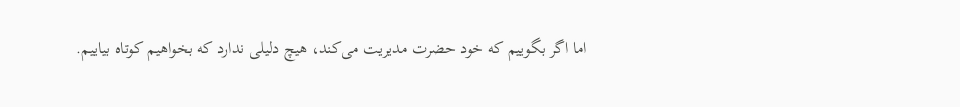اما اگر بگوییم که خود حضرت مدیریت می‌کند، هیچ دلیلی ندارد که بخواهیم کوتاه بیاییم.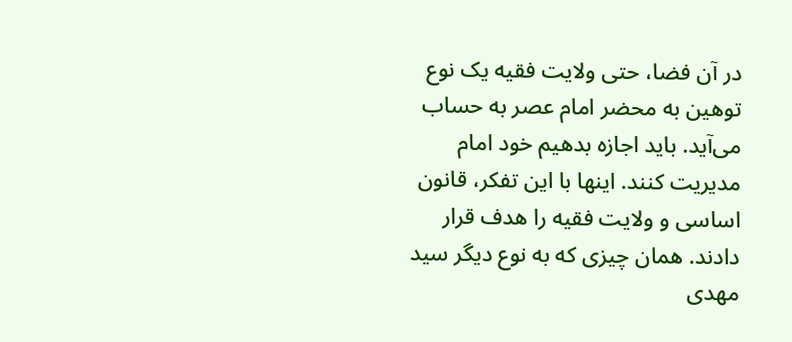در آن فضا، حتی ولایت فقیه یک نوع توهین به محضر امام عصر به حساب می‌آید. باید اجازه بدهیم خود امام مدیریت کنند. اینها با این تفکر، قانون اساسی و ولایت فقیه را هدف قرار دادند. همان چیزی که به نوع دیگر سید مهدی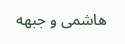هاشمی و جبهه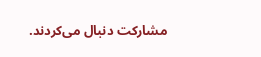مشارکت دنبال می‌کردند.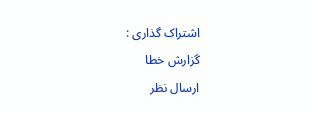اشتراک گذاری :
گزارش خطا
ارسال نظر